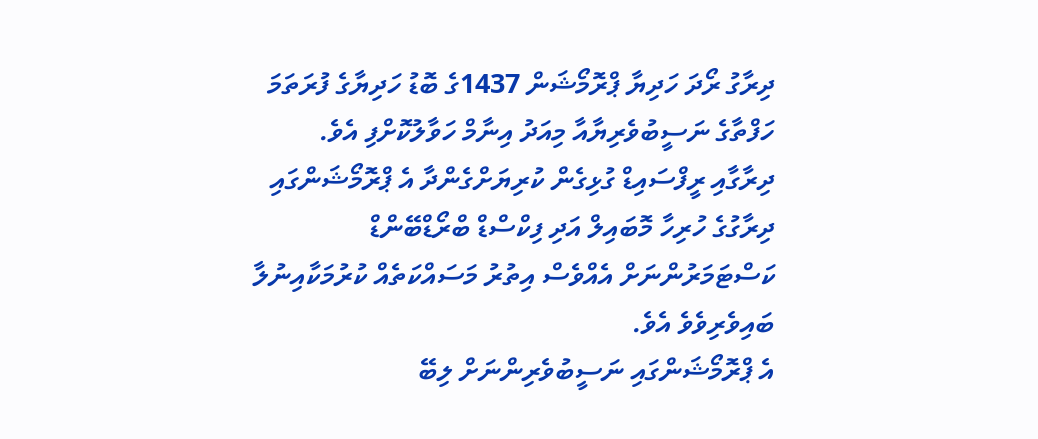ދިރާގު ރޯދަ ހަދިޔާ ޕްރޮމޯޝަން 1437ގެ ބޮޑު ހަދިޔާގެ ފުރަތަމަ ހަފްތާގެ ނަސީބުވެރިޔާއާ މިއަދު އިނާމް ހަވާލުކޮށްފި އެވެ.
ދިރާގާއި ރީފްސައިޑް ގުޅިގެން ކުރިޔަށްގެންދާ އެ ޕްރޮމޯޝަންގައި ދިރާގުގެ ހުރިހާ މޮބައިލް އަދި ފިކްސްޑް ބްރޯޑްބޭންޑް ކަސްޓަމަރުންނަށް އެއްވެސް އިތުރު މަސައްކަތެއް ކުރުމަކާއިނުލާ ބައިވެރިވެވެ އެވެ.
އެ ޕްރޮމޯޝަންގައި ނަސީބުވެރިންނަށް ލިބޭ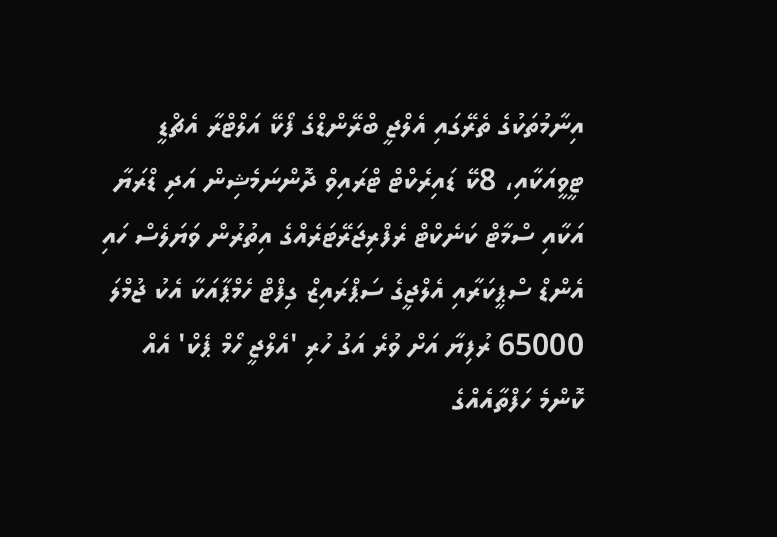އިނާމުތަކުގެ ތެރޭގައި އެލްޖީ ބްރޭންޑްގެ ފޯކޭ އަލްޓްރާ އެޗްޑީ ޓީވީއަކާއި، 8ކޭ ޑައިރެކްޓް ޓްރައިވް ދޮންނަމެޝިން އަދި ޑްރަޔާ އަކާއި ސްމާޓް ކަނެކްޓް ރެފްރިޖަރޭޓަރެއްގެ އިތުރުން ވަޔަލެސް ހައި އެންޑް ސްޕީކަރާއި އެލްޖީގެ ސަޕްރައިޒް ގިފްޓް ހެމްޕާއަކާ އެކު ޖުމްލަ 65000 ރުފިޔާ އަށް ވުރެ އަގު ހުރި 'އެލްޖީ ހޯމް ޕެކް' އެއް ކޮންމެ ހަފްތާއެއްގެ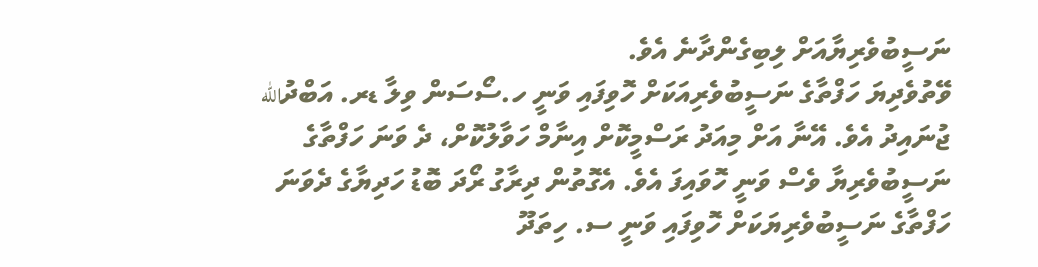ނަސީބުވެރިޔާއަށް ލިބިގެންދާނެ އެވެ.
ވޭތުވެދިޔަ ހަފްތާގެ ނަސީބުވެރިއަކަށް ހޮވިފައި ވަނީ ހ.ސޯސަން ވިލާ ޑރ. އަބްދުالله ޖުނައިދު އެވެ. އޭނާ އަށް މިއަދު ރަސްމީކޮށް އިނާމް ހަވާލުކޮށް، ދެ ވަނަ ހަފްތާގެ ނަސީބުވެރިޔާ ވެސް ވަނީ ހޮވައިފަ އެވެ. އެގޮތުން ދިރާގު ރޯދަ ބޮޑު ހަދިޔާގެ ދެވަނަ ހަފްތާގެ ނަސީބުވެރިޔަކަށް ހޮވިފައި ވަނީ ސ. ހިތަދޫ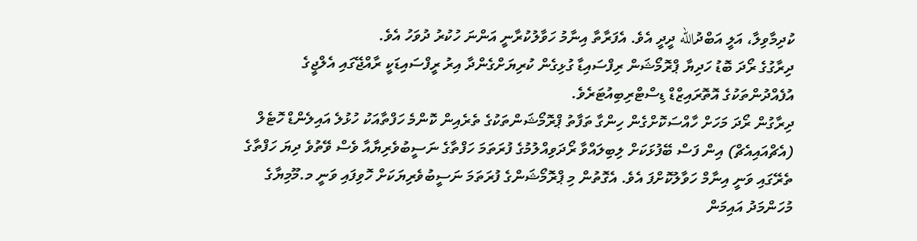ކުދިމާވިލާ، އަލީ އަބްދުالله ދީދީ އެވެ. އެފަރާތާ އިނާމު ހަވާލުކުރާނީ އަންނަ ހުކުރު ދުވަހު އެވެ.
ދިރާގުގެ ރޯދަ ބޮޑު ހަދިޔާ ޕްރޮމޯޝަން ރިފްސައިޑާ ގުޅިގެން ކުރިޔަށްގެންދާ އިރު ރީފްސައިޑަކީ ރާއްޖޭގައި އެލްޖީގެ އުފެއްދުންތަކުގެ އޮތޮރައިޒްޑް ޑިސްޓްރިބިއުޓަރެވެ.
ދިރާގުން ރޯދަ މަހަށް ހާއްސަކޮށްގެން ހިންގާ ތަފާތު ޕްރޮމޯޝަންތަކުގެ ތެރެއިން ކޮންމެ ހަފްތާއަކު ހުޅުލެ އައިލެންޑް ހޮޓެލް (އެޗްއައިއެޗް) އިން ފަސް ބޭފުޅަކަށް ލިބިލައްވާ ރޯދަވިއްލުމުގެ ފުރަތަމަ ހަފްތާގެ ނަސީބުވެރިޔާއާ ވެސް ވޭތުވެ ދިޔަ ހަފްތާގެ ތެރޭގައި ވަނީ އިނާމް ހަވާލުކޮށްފަ އެވެ. އެގޮތުން މި ޕްރޮމޯޝަންގެ ފުރަތަމަ ނަސީބުވެރިޔަކަށް ހޮވިފައި ވަނީ މ.މޫމިޔާގެ މުހަންމަދު އައިމަން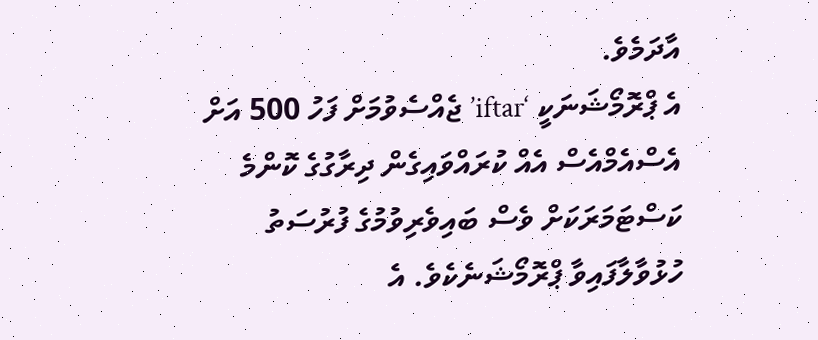އާދަމެވެ.
އެ ޕްރޮމޯޝަނަކީ ‘iftar’ ޖެއްސެވުމަށް ފަހު 500 އަށް އެސްއެމްއެސް އެއް ކުރައްވައިގެން ދިރާގުގެ ކޮންމެ ކަސްޓަމަރަކަށް ވެސް ބައިވެރިވުމުގެ ފުރުސަތު ހުޅުވާލާފައިވާ ޕްރޮމޯޝަނެކެވެ. އެ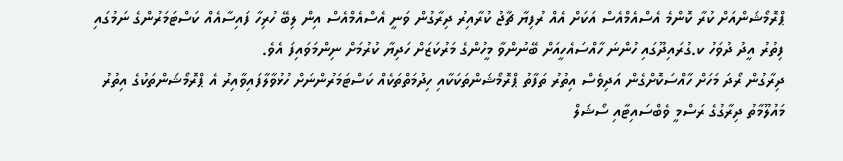ޕްރޮމޯޝަންއަށް ކުރާ ކޮންމެ އެސްއެމްއެސް އަކަށް އެއް ރުފިޔާ ޗާޖު ކުރާއިރު ދިރާގުން ވަނީ އެސްއެމްއެސް އިން ލިބޭ ހުރިހާ ފައިސާއެއް ކަސްޓަމަރުންގެ ނަމުގައި ފިތުރު އީދު ދުވަހު ކ.ގުރައިދޫގައި ހުންނަ ހާއްސައެހީއަށް ބޭނުންވާ މީހުންގެ މަރުކަޒަށް ހަދިޔާ ކުރުމަށް ނިންމަވައިފަ އެވެ.
ދިރާގުން ރޯދަ މަހަށް ހާއްސަކޮށްގެން އަދިވެސް އިތުރު ތަފާތު ޕްރޮމޯޝަންތަކަކާއި ހިދުމަތްތަކެއް ކަސްޓަމަރުންނަށް ހުޅުވާލާފައިވާއިރު އެ ޕްރޮމޯޝަންތަކުގެ އިތުރު މައުލޫމާތު ދިރާގުގެ ރަސްމީ ވެބްސައިޓާއި ސޯޝަލް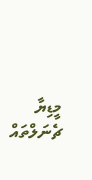މީޑިޔާ ޗެނަލްތައް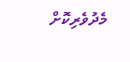މެދުވެރިކޮށް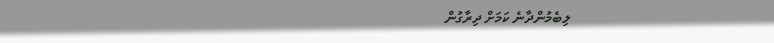ލިބެމުންދާނެ ކަމަށް ދިރާގުން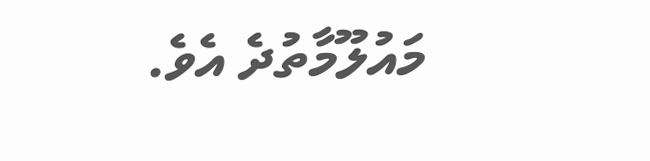މައުލޫމާތުދެ އެވެ.